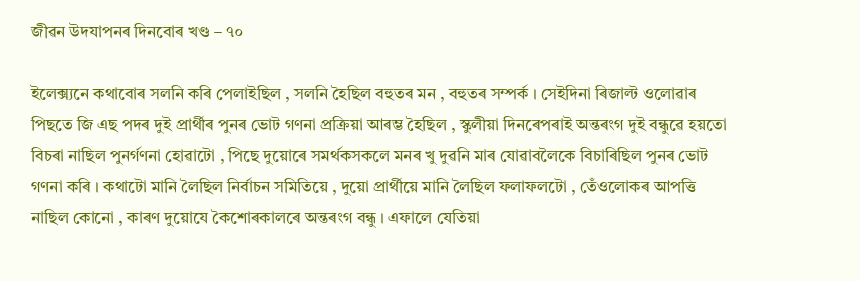জীৱন উদযাপনৰ দিনবোৰ খণ্ড – ৭০

ইলেক্স্যনে কথাবোৰ সলনি কৰি পেলাইছিল , সলনি হৈছিল বহুতৰ মন , বহুতৰ সম্পৰ্ক । সেইদিনা ৰিজাল্ট ওলোৱাৰ পিছতে জি এছ পদৰ দুই প্ৰাৰ্থীৰ পুনৰ ভোট গণনা প্ৰক্ৰিয়া আৰম্ভ হৈছিল , স্কুলীয়া দিনৰেপৰাই অন্তৰংগ দুই বন্ধুৱে হয়তো বিচৰা নাছিল পুনৰ্গণনা হোৱাটো , পিছে দুয়োৰে সমৰ্থকসকলে মনৰ খু দুৱনি মাৰ যোৱাবলৈকে বিচাৰিছিল পুনৰ ভোট গণনা কৰি । কথাটো মানি লৈছিল নিৰ্বাচন সমিতিয়ে , দুয়ো প্ৰাৰ্থীয়ে মানি লৈছিল ফলাফলটো , তেঁওলোকৰ আপত্তি নাছিল কোনো , কাৰণ দুয়োযে কৈশোৰকালৰে অন্তৰংগ বন্ধু । এফালে যেতিয়া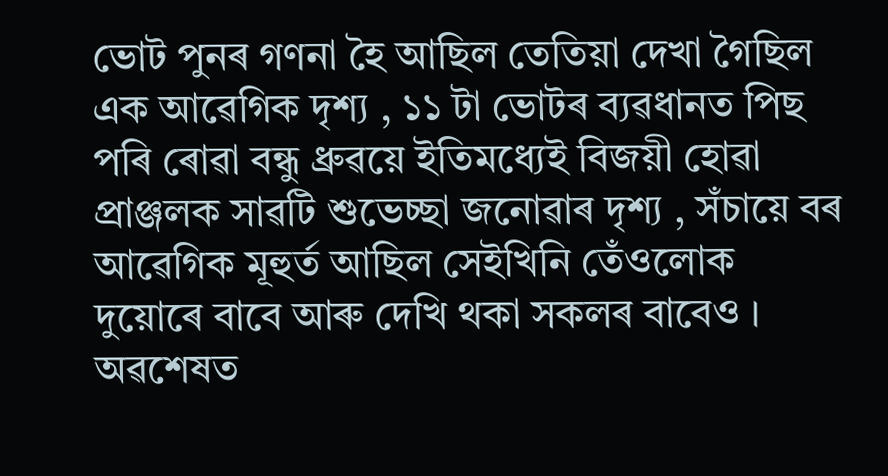ভোট পুনৰ গণনা হৈ আছিল তেতিয়া দেখা গৈছিল এক আৱেগিক দৃশ্য , ১১ টা ভোটৰ ব্যৱধানত পিছ পৰি ৰোৱা বন্ধু ধ্ৰুৱয়ে ইতিমধ্যেই বিজয়ী হোৱা প্ৰাঞ্জলক সাৱটি শুভেচ্ছা জনোৱাৰ দৃশ্য , সঁচায়ে বৰ আৱেগিক মূহুৰ্ত আছিল সেইখিনি তেঁওলোক দুয়োৰে বাবে আৰু দেখি থকা সকলৰ বাবেও । অৱশেষত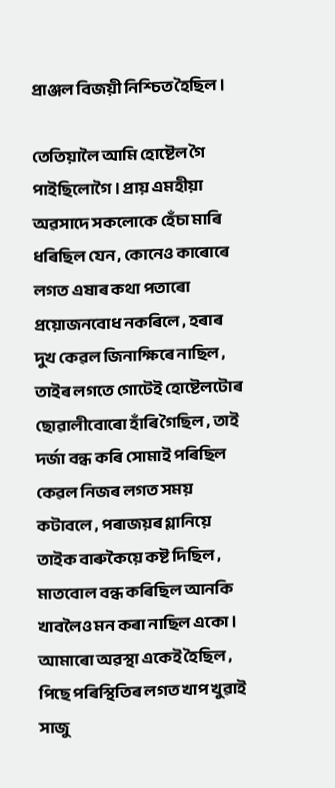প্ৰাঞ্জল বিজয়ী নিশ্চিত হৈছিল ।

তেতিয়ালৈ আমি হোষ্টেল গৈ পাইছিলোগৈ । প্ৰায় এমহীয়া অৱসাদে সকলোকে হেঁচা মাৰি ধৰিছিল যেন , কোনেও কাৰোৰে লগত এষাৰ কথা পতাৰো প্ৰয়োজনবোধ নকৰিলে , হৰাৰ দুখ কেৱল জিনাক্ষিৰে নাছিল , তাইৰ লগতে গোটেই হোষ্টেলটোৰ ছোৱালীবোৰো হাঁৰি গৈছিল , তাই দৰ্জা বন্ধ কৰি সোমাই পৰিছিল কেৱল নিজৰ লগত সময় কটাবলে , পৰাজয়ৰ গ্লানিয়ে তাইক বাৰুকৈয়ে কষ্ট দিছিল , মাতবোল বন্ধ কৰিছিল আনকি খাবলৈও মন কৰা নাছিল একো । আমাৰো অৱস্থা একেই হৈছিল , পিছে পৰিস্থিতিৰ লগত খাপ খুৱাই সাজু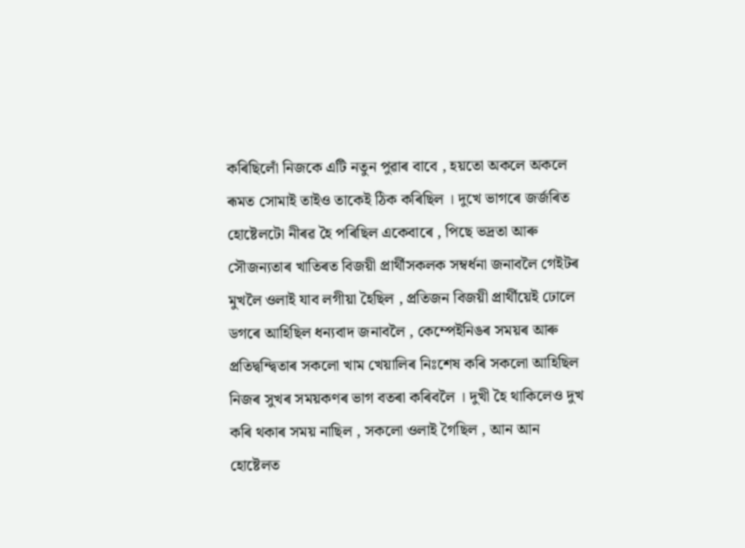কৰিছিলোঁ নিজকে এটি নতুন পুৱাৰ বাবে , হয়তো অকলে অকলে ৰূমত সোমাই তাইও তাকেই ঠিক কৰিছিল । দুখে ভাগৰে জৰ্জৰিত হোষ্টেলটো নীৰৱ হৈ পৰিছিল একেবাৰে , পিছে ভদ্ৰতা আৰু সৌজন্যতাৰ খাতিৰত বিজয়ী প্ৰাৰ্থীসকলক সম্বৰ্ধনা জনাবলৈ গেইটৰ মুখলৈ ওলাই যাব লগীয়া হৈছিল , প্ৰতিজন বিজয়ী প্ৰাৰ্থীয়েই ঢোলে ডগৰে আহিছিল ধন্যবাদ জনাবলৈ , কেম্পেইনিঙৰ সময়ৰ আৰু প্ৰতিদ্বন্দ্বিতাৰ সকলো খাম খেয়ালিৰ নিঃশেষ কৰি সকলো আহিছিল নিজৰ সুখৰ সময়কণৰ ভাগ বতৰা কৰিবলৈ । দুখী হৈ থাকিলেও দুখ কৰি থকাৰ সময় নাছিল , সকলো ওলাই গৈছিল , আন আন হোষ্টেলত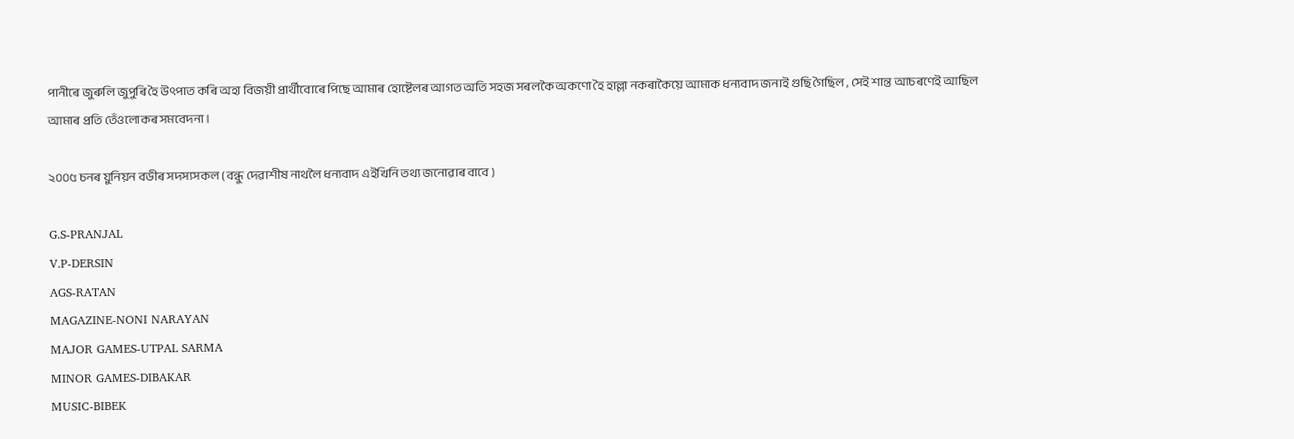পানীৰে জুৰুলি জুপুৰি হৈ উৎপাত কৰি অহা বিজয়ী প্ৰাৰ্থীবোৰে পিছে আমাৰ হোষ্টেলৰ আগত অতি সহজ সৰলকৈ অকণো হৈ হাল্লা নকৰাকৈয়ে আমাক ধন্যবাদ জনাই গুছি গৈছিল , সেই শান্ত আচৰণেই আছিল আমাৰ প্ৰতি তেঁওলোকৰ সমবেদনা ।

২০০৫ চনৰ য়ুনিয়ন বডীৰ সদস্যসকল ( বন্ধু দেৱাশীষ নাথলৈ ধন্যবাদ এইখিনি তথ্য জনোৱাৰ বাবে )

G.S-PRANJAL
V.P-DERSIN
AGS-RATAN
MAGAZINE-NONI NARAYAN
MAJOR GAMES-UTPAL SARMA
MINOR GAMES-DIBAKAR
MUSIC-BIBEK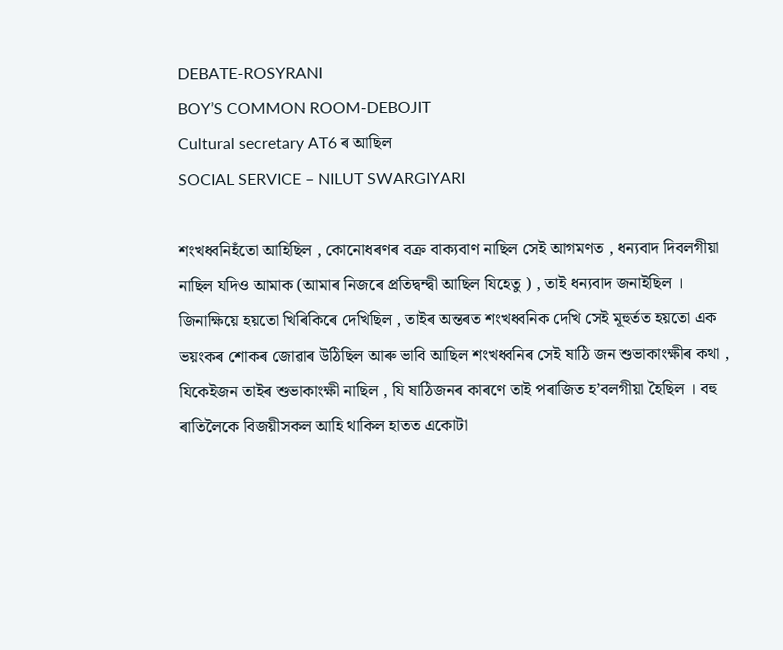DEBATE-ROSYRANI
BOY’S COMMON ROOM-DEBOJIT
Cultural secretary AT6 ৰ আছিল
SOCIAL SERVICE – NILUT SWARGIYARI

শংখধ্বনিহঁতো আহিছিল , কোনোধৰণৰ বক্ৰ বাক্যবাণ নাছিল সেই আগমণত , ধন্যবাদ দিবলগীয়া নাছিল যদিও আমাক (আমাৰ নিজৰে প্ৰতিদ্বন্দ্বী আছিল যিহেতু ) , তাই ধন্যবাদ জনাইছিল । জিনাক্ষিয়ে হয়তো খিৰিকিৰে দেখিছিল , তাইৰ অন্তৰত শংখধ্বনিক দেখি সেই মূহুৰ্তত হয়তো এক ভয়ংকৰ শোকৰ জোৱাৰ উঠিছিল আৰু ভাবি আছিল শংখধ্বনিৰ সেই ষাঠি জন শুভাকাংক্ষীৰ কথা , যিকেইজন তাইৰ শুভাকাংক্ষী নাছিল , যি ষাঠিজনৰ কাৰণে তাই পৰাজিত হ’বলগীয়া হৈছিল । বহু ৰাতিলৈকে বিজয়ীসকল আহি থাকিল হাতত একোটা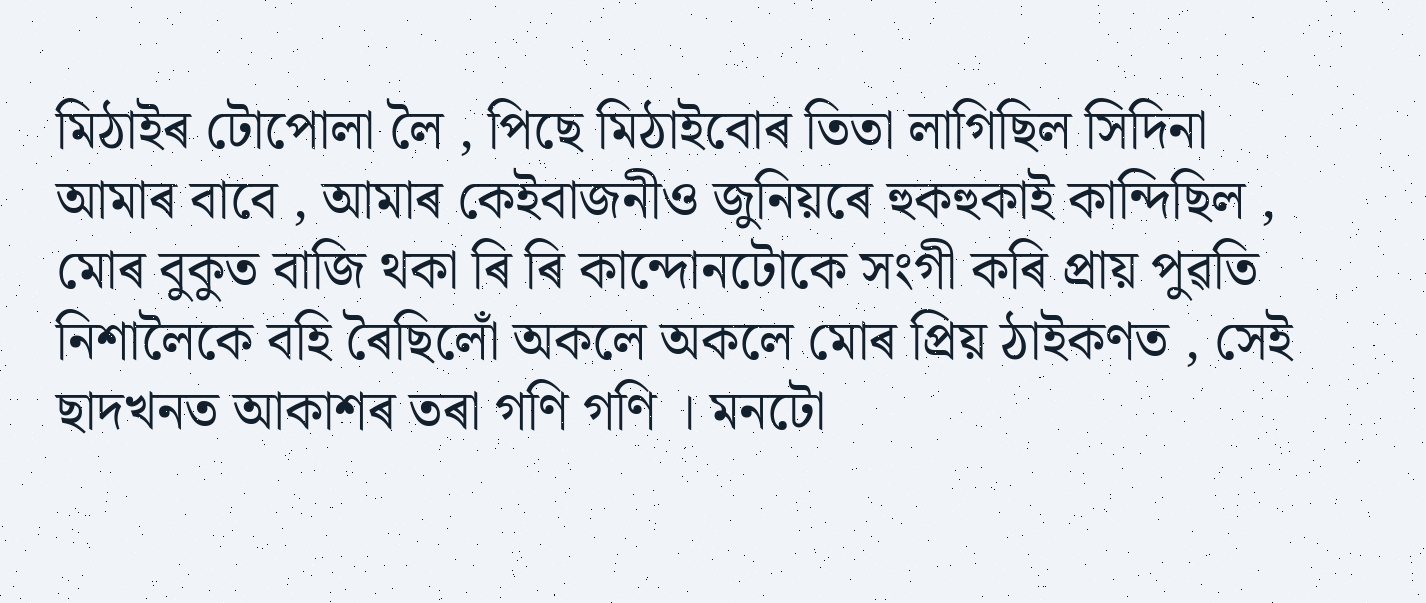মিঠাইৰ টোপোলা লৈ , পিছে মিঠাইবোৰ তিতা লাগিছিল সিদিনা আমাৰ বাবে , আমাৰ কেইবাজনীও জুনিয়ৰে হুকহুকাই কান্দিছিল , মোৰ বুকুত বাজি থকা ৰি ৰি কান্দোনটোকে সংগী কৰি প্ৰায় পুৱতি নিশালৈকে বহি ৰৈছিলোঁ অকলে অকলে মোৰ প্ৰিয় ঠাইকণত , সেই ছাদখনত আকাশৰ তৰা গণি গণি । মনটো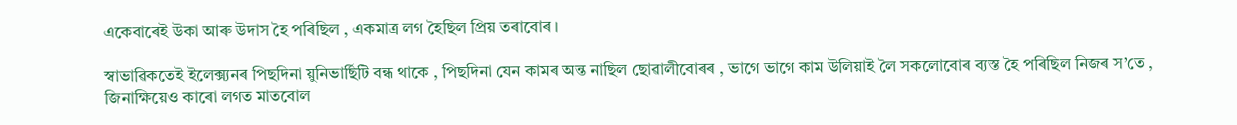একেবাৰেই উকা আৰু উদাস হৈ পৰিছিল , একমাত্ৰ লগ হৈছিল প্ৰিয় তৰাবোৰ ।

স্বাভাৱিকতেই ইলেক্স্যনৰ পিছদিনা য়ুনিভাৰ্ছিটি বন্ধ থাকে , পিছদিনা যেন কামৰ অন্ত নাছিল ছোৱালীবোৰৰ , ভাগে ভাগে কাম উলিয়াই লৈ সকলোবোৰ ব্যস্ত হৈ পৰিছিল নিজৰ স’তে , জিনাক্ষিয়েও কাৰো লগত মাতবোল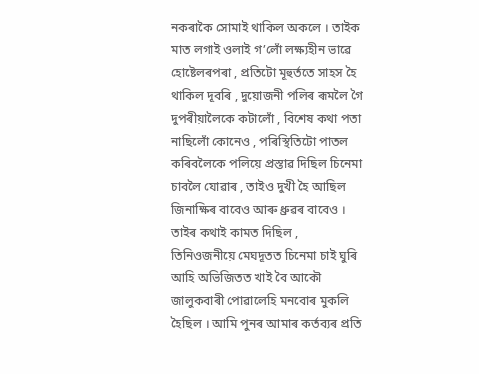নকৰাকৈ সোমাই থাকিল অকলে । তাইক মাত লগাই ওলাই গ’লোঁ লক্ষ্যহীন ভাৱে হোষ্টেলৰপৰা , প্ৰতিটো মূহুৰ্ততে সাহস হৈ থাকিল দূবৰি , দুয়োজনী পলিৰ ৰূমলৈ গৈ দুপৰীয়ালৈকে কটালোঁ , বিশেষ কথা পতা নাছিলোঁ কোনেও , পৰিস্থিতিটো পাতল কৰিবলৈকে পলিয়ে প্ৰস্তাৱ দিছিল চিনেমা চাবলৈ যোৱাৰ , তাইও দুখী হৈ আছিল জিনাক্ষিৰ বাবেও আৰু ধ্ৰুৱৰ বাবেও । তাইৰ কথাই কামত দিছিল , তিনিওজনীয়ে মেঘদূতত চিনেমা চাই ঘুৰি আহি অভিজিতত খাই বৈ আকৌ জালুকবাৰী পোৱালেহি মনবোৰ মুকলি হৈছিল । আমি পুনৰ আমাৰ কৰ্তব্যৰ প্ৰতি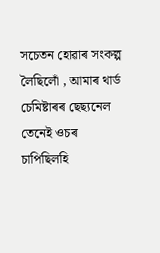সচেতন হোৱাৰ সংকল্প লৈছিলোঁ , আমাৰ থাৰ্ড চেমিষ্টাৰৰ ছেছ্যনেল তেনেই ওচৰ চাপিছিলহি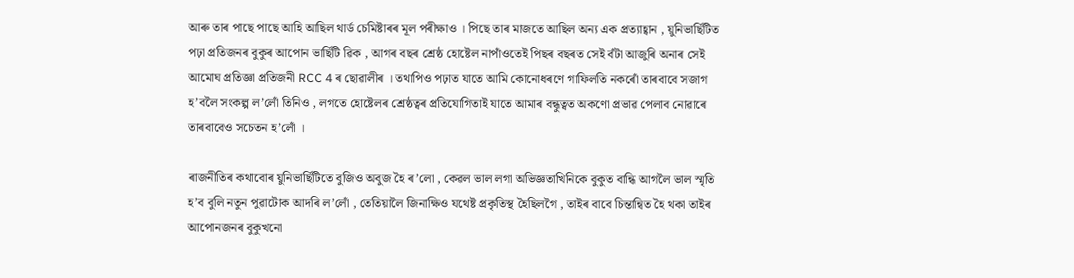আৰু তাৰ পাছে পাছে আহি আছিল থাৰ্ড চেমিষ্টাৰৰ মূল পৰীক্ষাও । পিছে তাৰ মাজতে আছিল অন্য এক প্ৰত্যাহ্বান , য়ুনিভাৰ্ছিটিত পঢ়া প্ৰতিজনৰ বুকুৰ আপোন ভাৰ্ছিটি ৱিক , আগৰ বছৰ শ্ৰেষ্ঠ হোষ্টেল নাপাঁওতেই পিছৰ বছৰত সেই বঁটা আজুৰি অনাৰ সেই আমোঘ প্ৰতিজ্ঞা প্ৰতিজনী RCC 4 ৰ ছোৱালীৰ । তথাপিও পঢ়াত যাতে আমি কোনোধৰণে গাফিলতি নকৰোঁ তাৰবাবে সজাগ হ’বলৈ সংকল্প ল’লোঁ তিনিও , লগতে হোষ্টেলৰ শ্ৰেষ্ঠত্বৰ প্ৰতিযোগিতাই যাতে আমাৰ বন্ধুত্বত অকণো প্ৰভাৱ পেলাব নোৱাৰে তাৰবাবেও সচেতন হ’লোঁ ।

ৰাজনীতিৰ কথাবোৰ য়ুনিভাৰ্ছিটিতে বুজিও অবুজ হৈ ৰ’লো , কেৱল ভাল লগা অভিজ্ঞতাখিনিকে বুকুত বান্ধি আগলৈ ভাল স্মৃতি হ’ব বুলি নতুন পুৱাটোক আদৰি ল’লোঁ , তেতিয়ালৈ জিনাক্ষিও যথেষ্ট প্ৰকৃতিস্থ হৈছিলগৈ , তাইৰ বাবে চিন্তান্বিত হৈ থকা তাইৰ আপোনজনৰ বুকুখনো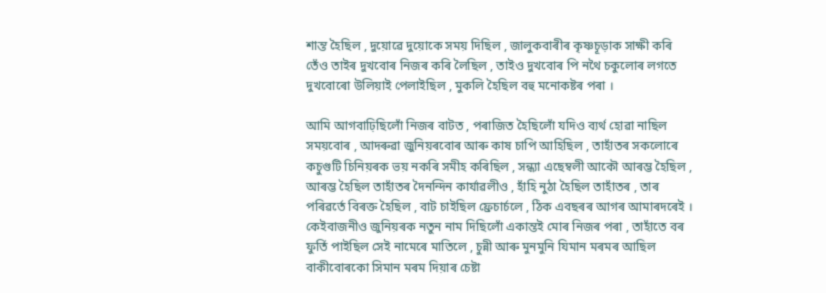শান্ত হৈছিল , দুয়োৱে দুয়োকে সময় দিছিল , জালুকবাৰীৰ কৃষ্ণচূড়াক সাক্ষী কৰি তেঁও তাইৰ দুখবোৰ নিজৰ কৰি লৈছিল , তাইও দুখবোৰ পি নথৈ চকুলোৰ লগতে দুখবোৰো উলিয়াই পেলাইছিল , মুকলি হৈছিল বহু মনোকষ্টৰ পৰা ।

আমি আগবাঢ়িছিলোঁ নিজৰ বাটত , পৰাজিত হৈছিলোঁ যদিও ব্যৰ্থ হোৱা নাছিল সময়বোৰ , আদৰুৱা জুনিয়ৰবোৰ আৰু কাষ চাপি আহিছিল , তাহাঁতৰ সকলোৰে কচুগুটি চিনিয়ৰক ভয় নকৰি সমীহ কৰিছিল , সন্ধ্যা এছেম্বলী আকৌ আৰম্ভ হৈছিল , আৰম্ভ হৈছিল তাহাঁতৰ দৈনন্দিন কাৰ্যাৱলীও , হাঁহি নুঠা হৈছিল তাহাঁতৰ , তাৰ পৰিৱৰ্তে বিৰক্ত হৈছিল , বাট চাইছিল ফ্ৰেচাৰ্চলে , ঠিক এবছৰৰ আগৰ আমাৰদৰেই । কেইবাজনীও জুনিয়ৰক নতুন নাম দিছিলোঁ একান্তই মোৰ নিজৰ পৰা , তাহাঁতে বৰ ফুৰ্তি পাইছিল সেই নামেৰে মাতিলে , চুন্নী আৰু মুনমুনি যিমান মৰমৰ আছিল বাকীবোৰকো সিমান মৰম দিয়াৰ চেষ্টা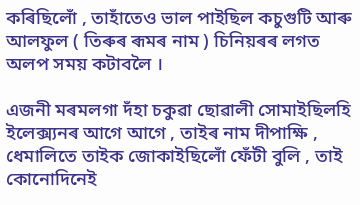কৰিছিলোঁ , তাহাঁতেও ভাল পাইছিল কচুগুটি আৰু আলফুল ( তিৰুৰ ৰূমৰ নাম ) চিনিয়ৰৰ লগত অলপ সময় কটাবলৈ ।

এজনী মৰমলগা দঁহা চকুৱা ছোৱালী সোমাইছিলহি ইলেক্স্যনৰ আগে আগে , তাইৰ নাম দীপাক্ষি , ধেমালিতে তাইক জোকাইছিলোঁ ফেঁটী বুলি , তাই কোনোদিনেই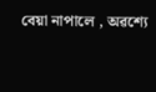বেয়া নাপালে , অৱশ্যে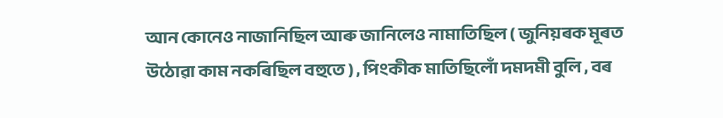আন কোনেও নাজানিছিল আৰু জানিলেও নামাতিছিল ( জুনিয়ৰক মূৰত উঠোৱা কাম নকৰিছিল বহুতে ) , পিংকীক মাতিছিলোঁ দমদমী বুলি , বৰ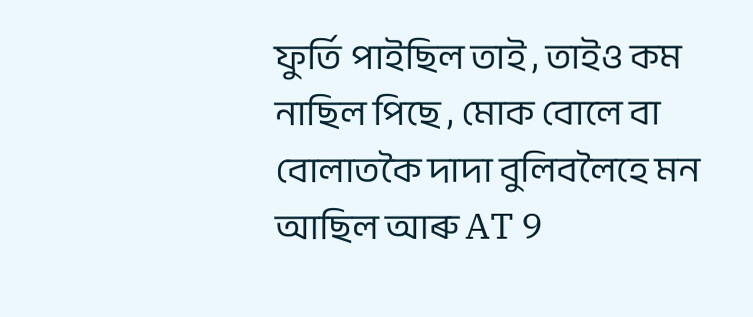ফুৰ্তি পাইছিল তাই , তাইও কম নাছিল পিছে , মোক বোলে বা বোলাতকৈ দাদা বুলিবলৈহে মন আছিল আৰু AT 9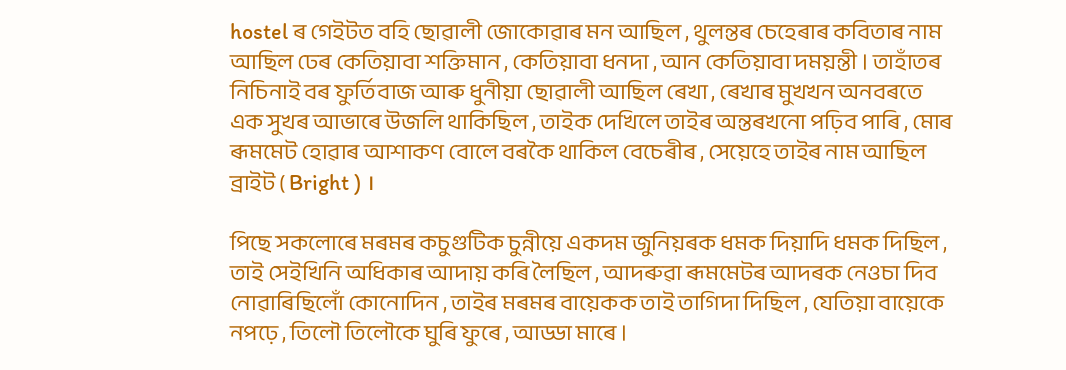hostel ৰ গেইটত বহি ছোৱালী জোকোৱাৰ মন আছিল , থুলন্তৰ চেহেৰাৰ কবিতাৰ নাম আছিল ঢেৰ কেতিয়াবা শক্তিমান , কেতিয়াবা ধনদা , আন কেতিয়াবা দময়ন্তী । তাহাঁতৰ নিচিনাই বৰ ফুৰ্তিবাজ আৰু ধুনীয়া ছোৱালী আছিল ৰেখা , ৰেখাৰ মুখখন অনবৰতে এক সুখৰ আভাৰে উজলি থাকিছিল , তাইক দেখিলে তাইৰ অন্তৰখনো পঢ়িব পাৰি , মোৰ ৰূমমেট হোৱাৰ আশাকণ বোলে বৰকৈ থাকিল বেচেৰীৰ , সেয়েহে তাইৰ নাম আছিল ব্ৰাইট ( Bright ) ।

পিছে সকলোৰে মৰমৰ কচুগুটিক চুন্নীয়ে একদম জুনিয়ৰক ধমক দিয়াদি ধমক দিছিল , তাই সেইখিনি অধিকাৰ আদায় কৰি লৈছিল , আদৰুৱা ৰূমমেটৰ আদৰক নেওচা দিব নোৱাৰিছিলোঁ কোনোদিন , তাইৰ মৰমৰ বায়েকক তাই তাগিদা দিছিল , যেতিয়া বায়েকে নপঢ়ে , তিলৌ তিলৌকে ঘুৰি ফুৰে , আড্ডা মাৰে ।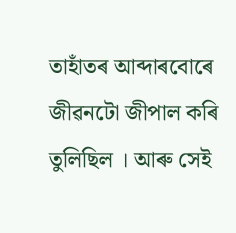তাহাঁতৰ আব্দাৰবোৰে জীৱনটো জীপাল কৰি তুলিছিল । আৰু সেই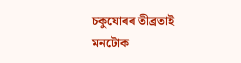চকুযোৰৰ তীব্ৰতাই মনটোক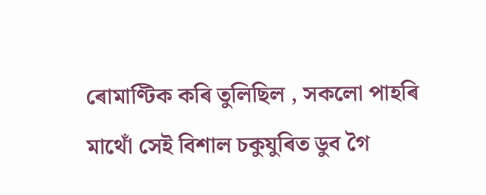ৰোমাণ্টিক কৰি তুলিছিল , সকলো পাহৰি মাথোঁ সেই বিশাল চকুযুৰিত ডুব গৈ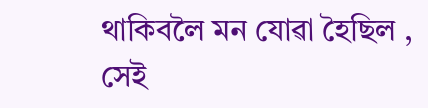থাকিবলৈ মন যোৱা হৈছিল , সেই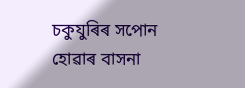চকুযুৰিৰ সপোন হোৱাৰ বাসনা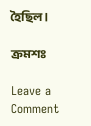হৈছিল ।

ক্ৰমশঃ

Leave a Comment